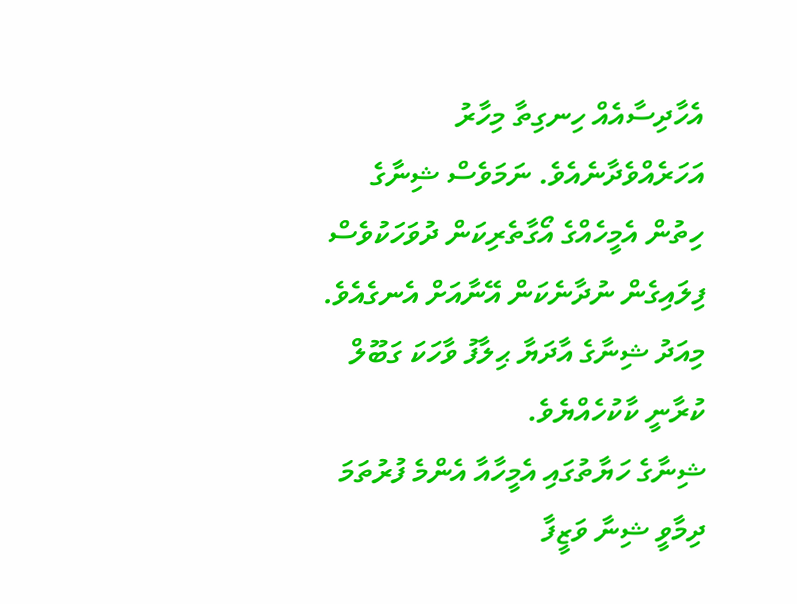އެހާދިސާއެއް ހިނގިތާ މިހާރު އަހަރެއްވެދާނެއެވެ. ނަމަވެސް ޝިނާގެ ހިތުން އެމީހެއްގެ އޯގާތެރިކަން ދުވަހަކުވެސް ފިލައިގެން ނުދާނެކަން އޭނާއަށް އެނގެއެވެ. މިއަދު ޝިނާގެ އާދަޔާ ޙިލާފު ވާހަކަ ގަބޫލް ކުރާނީ ކާކުހެއްޔެވެ.
ޝިނާގެ ހަޔާތުގައި އެމީހާއާ އެންމެ ފުރުތަމަ ދިމާވީ ޝިނާ ވަޒީފާ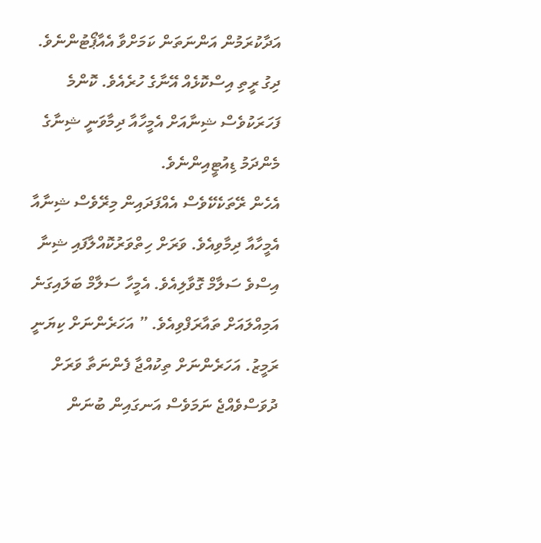އަދާކުރަމުން އަންނަތަން ކަމަށްވާ އެއާޕޯޓުންނެވެ. ދިގު ރީތި އިސްކޮޅެއް އޭނާގެ ހުރެއެވެ. ކޮންމެ ފަހަރަކުވެސް ޝިނާއަށް އެމީހާއާ ދިމާވަނީ ޝިނާގެ މެންދަމު ޑިއުޓީއިންނެވެ.
އެހެން ރޭތަކެކޭވެސް އެއްފަދައިން މިރޭވެސް ޝިނާއާ އެމީހާއާ ދިމާވިއެވެ. ވަރަށް ހިތްވަރުކޮއްލާފައި ޝިނާ އިސްވެ ސަލާމް ގޮވާލިއެވެ. އެމީހާ ސަލާމް ބަލައިގަނެ އަމިއްލައަށް ތައާރަފްވިއެވެ. ” އަހަރެންނަށް ކިޔަނީ ރަމީޒު. އަހަރެންނަށް ތިކުއްޖާ ފެންނަތާ ވަރަށް ދުވަސްވެއްޖެ ނަމަވެސް އަނގައިން ބުނަން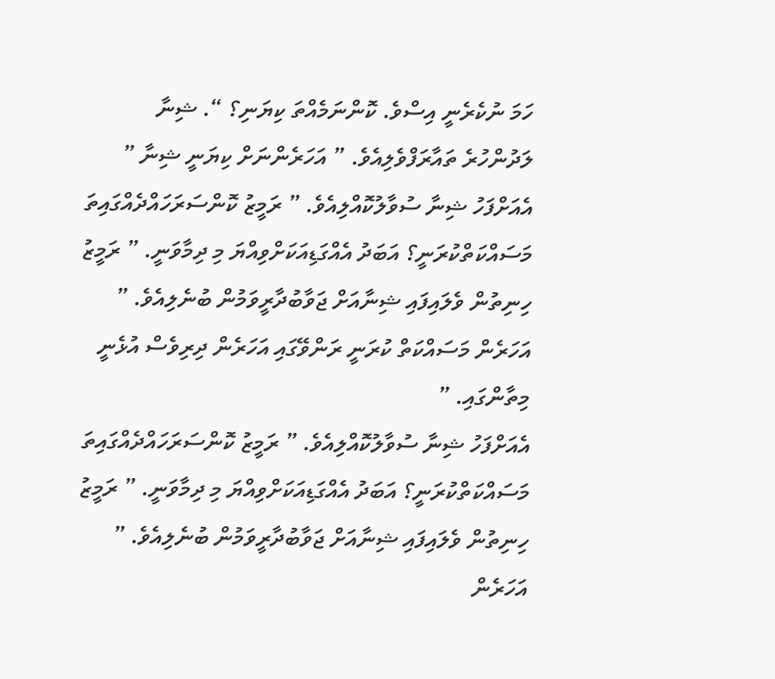ހަމަ ނުކެރެނީ އިސްވެ. ކޮންނަމެއްތަ ކިޔަނި؟ “. ޝިނާ ލަދުންހުރެ ތައާރަފްވެލިއެވެ. ” އަހަރެންނަށް ކިޔަނީ ޝިނާ ”
އެއަށްފަހު ޝިނާ ސުވާލުކޮއްލިއެވެ. ” ރަމީޒު ކޮންސަރަހައްދެއްގައިތަ މަސައްކަތްކުރަނީ؟ އަބަދު އެއްގަޑިއަކަށްވިއްޔަ މި ދިމާވަނީ. ” ރަމީޒު ހިނިތުން ވެލައިފައި ޝިނާއަށް ޖަވާބުދާރީވަމުން ބުނެލިއެވެ. ” އަހަރެން މަސައްކަތް ކުރަނީ ރަންވޭގައި އަހަރެން ދިރިވެސް އުޅެނީ މިތާންގައި. ”
އެއަށްފަހު ޝިނާ ސުވާލުކޮއްލިއެވެ. ” ރަމީޒު ކޮންސަރަހައްދެއްގައިތަ މަސައްކަތްކުރަނީ؟ އަބަދު އެއްގަޑިއަކަށްވިއްޔަ މި ދިމާވަނީ. ” ރަމީޒު ހިނިތުން ވެލައިފައި ޝިނާއަށް ޖަވާބުދާރީވަމުން ބުނެލިއެވެ. ” އަހަރެން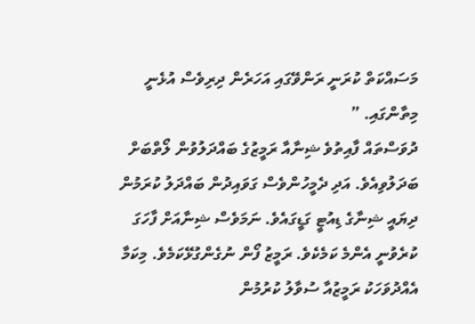މަސައްކަތް ކުރަނީ ރަންވޭގައި އަހަރެން ދިރިވެސް އުޅެނީ މިތާންގައި. ”
ދުވަސްތައް ފާއިތުވެ ޝިނާއާ ރަމީޒުގެ ބައްދަލުވުން ލޯތްބަށް ބަދަލުވިއެވެ. އަދި ދެމީހުންވެސް ގަވައިދުން ބައްދަލު ކުރަމުން ދިޔައީ ޝިނާގެ ޑިއުޓީ ގަޑީގައެވެ. ނަމަވެސް ޝިނާއަށް ފާހަގަ ކުރެވުނީ އެންމެ ކަމެކެވެ. ރަމީޒު ފޯން ނުގެންގުޅޭކަމެވެ. މިކަމާ އެއްދުވަހަކު ރަމީޒުއާ ސުވާލު ކުރުމުން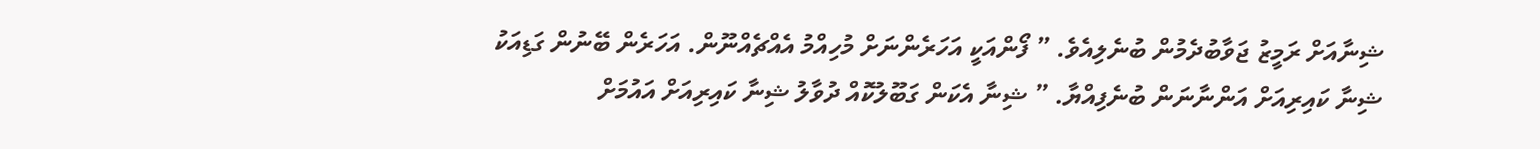ޝިނާއަށް ރަމީޒު ޖަވާބުދެމުން ބުނެލިއެވެ. ” ފޯންއަކީ އަހަރެންނަށް މުހިއްމު އެއްޗެއްނޫން. އަހަރެން ބޭނުން ގަޑިއަކު ޝިނާ ކައިރިއަށް އަންނާނަން ބުނެފިއްޔާ. ” ޝިނާ އެކަން ގަބޫލުކޮއް ދުވާލު ޝިނާ ކައިރިއަށް އައުމަށް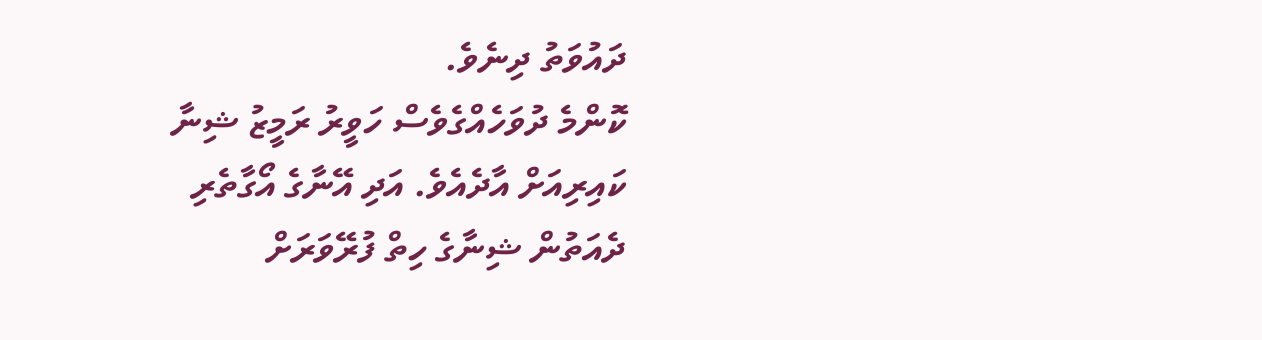ދައުވަތު ދިނެވެ.
ކޮންމެ ދުވަހެއްގެވެސް ހަވީރު ރަމީޒު ޝިނާ ކައިރިއަށް އާދެއެވެ. އަދި އޭނާގެ އޯގާތެރި ދެއަތުން ޝިނާގެ ހިތް ފުރޭވަރަށް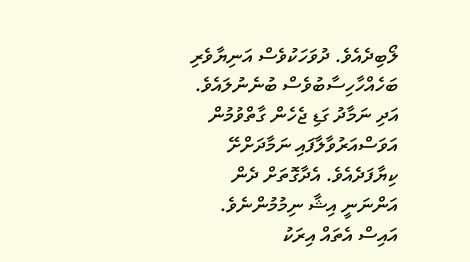ލޯބިދެއެވެ. ދުވަހަކުވެސް އަނިޔާވެރި ބަހެއްހާހިސާބުވެސް ބުނެނުލައެވެ. އަދި ނަމާދު ގަޑި ޖެހެން ގާތްވުމުން އަވަސްއަރުވާލާފައި ނަމާދަށްށޭ ކިޔާފަދެއެވެ. އެދާގޮތަށް ދެން އަންނަނީ އިޝާ ނިމުމުންނެވެ. އައިސް އެތައް އިރަކު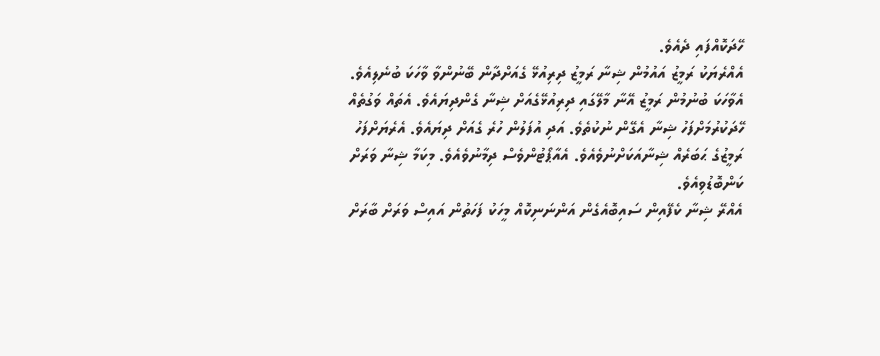ހޭދަކޮއްފައި ދެއެވެ.
އެއްރެޔަކު ރަމީޒު އައުމުން ޝިނާ ރަމީޒު ދިރިއުޅޭ ގެއަށްދާން ބޭނުންވާ ވާހަކަ ބުނެލިއެވެ. އެވާހަކަ ބުނުމުން ރަމީޒު އޭނާ މާލޭގައި ދިރިއުޅޭގެއަށް ޝިނާ ގެންދިޔައެވެ. އެތައް ވަގުތެއް ހޭދަކުރުމަށްފަހު ޝިނާ އެގޭން ނުކުތެވެ. އަދި އުފަލުން ހުރެ ގެއަށް ދިޔައެވެ. އެރެޔަށްފަހު ރަމީޒުގެ ޙަބަރެއް ޝިނާއަކަށްނުވެއެވެ. އެއާޕޯޓުންވެސް ދިމާނުވެއެވެ. މިކަމާ ޝިނާ ވަރަށް ކަންބޮޑުވިއެވެ.
އެއްރޭ ޝިނާ ކެފޭއިން ސައިބޮއެގެން އަންނަނިކޮއް މީހަކު ފަހަތުން އައިސް ވަރަށް ބާރަށް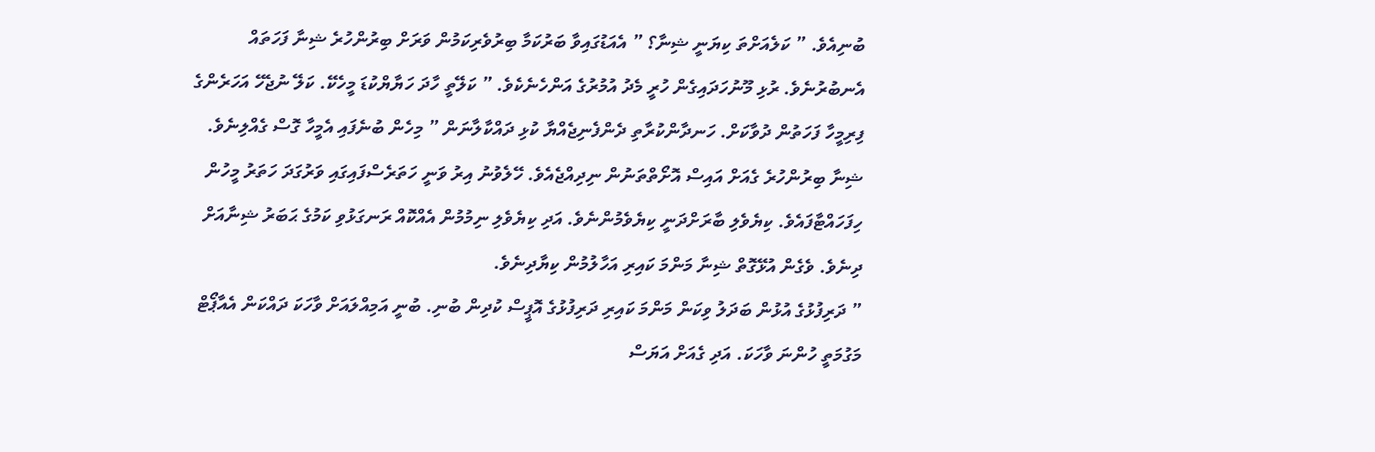ބުނިއެވެ. ” ކަލެއަށްތަ ކިޔަނީ ޝިނާ؟ ” އެއަޑުގައިވާ ބަރުކަމާ ބިރުވެރިކަމުން ވަރަށް ބިރުންހުރެ ޝިނާ ފަހަތައް އެނބުރުނެވެ. ރުޅި މޫނުހަދައިގެން ހުރީ މެދު އުމުރުގެ އަންހެނެކެވެ. ” ކަލޭތީ ހާދަ ހަޔާޔްކުޑަ މީހެކޭ. ކަލޭ ނުޖެހޭ އަހަރެންގެ ފިރިމީހާ ފަހަތުން ދުވާކަށް. ހަނދާންކުރާތި ދެންފެނިޖެއްޔާ ކުޅި ދައްކާލާނަން ” މިހެން ބުނެފައި އެމީހާ ގޮސް ގެއްލިނެވެ.
ޝިނާ ބިރުންހުރެ ގެއަށް އައިސް އޮށޯތްތަނުން ނިދިއްޖެއެވެ. ހޭލެވުނު އިރު ވަނީ ހަތަރެސްފައިގައި ވަރުގަދަ ހަތަރު މީހުން ހިފަހައްޓާފައެވެ. ކިޔެވެލި ބާރަށްދަނީ ކިޔެވެމުންނެވެ. އަދި ކިޔެވެލި ނިމުމުން އެއްކޮއް ރަނގަޅުވި ކަމުގެ ޙަބަރު ޝިނާއަށް ދިނެވެ. ވެގެން އުޅޭގޮތް ޝިނާ މަންމަ ކައިރި އަހާލުމުން ކިޔާދިނެވެ.
” ދަރިފުޅުގެ އުޅުން ބަދަލު ވިކަން މަންމަ ކައިރި ދަރިފުޅުގެ އޮޕީސް ކުދިން ބުނި. ބުނީ އަމިއްލައަށް ވާހަކަ ދައްކަން އެއާޕޯޓް މަގުމަތީ ހުންނަ ވާހަކަ. އަދި ގެއަށް އަޔަސް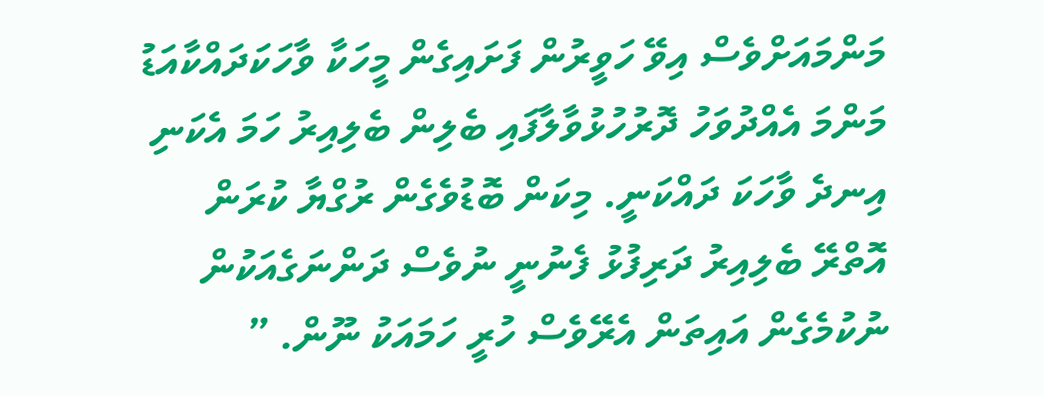މަންމައަށްވެސް އިވޭ ހަވީރުން ފަށައިގެން މީހަކާ ވާހަކަދައްކާއަޑު މަންމަ އެއްދުވަހު ދޮރުހުޅުވާލާފައި ބެލިން ބެލިއިރު ހަމަ އެކަނި އިނދެ ވާހަކަ ދައްކަނީ. މިކަން ބޮޑުވެގެން ރުގްޔާ ކުރަން އޮތްރޭ ބެލިއިރު ދަރިފުޅު ފެނުނީ ނުވެސް ދަންނަގެއަކުން ނުކުމެގެން އައިތަން އެރޭވެސް ހުރީ ހަމައަކު ނޫން. ”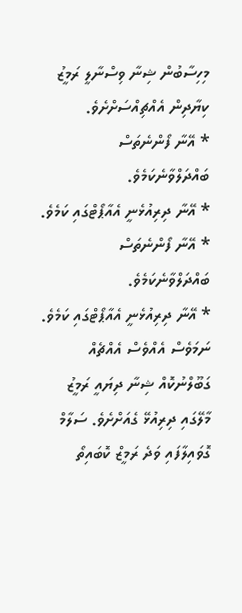މިހިސާބުން ޝިނާ ވިސްނާލީ ރަމީޒު ކިޔާދިން އެއްޗިއްސަށްށެވެ.
* އޭނާ ފޯންނެތަސް ބައްދަލްވާނެކަމެވެ.
* އޭނާ ދިރިއުޅެނީ އެއާޕޯޓްގައި ކަމެވެ.
* އޭނާ ފޯންނެތަސް ބައްދަލްވާނެކަމެވެ.
* އޭނާ ދިރިއުޅެނީ އެއާޕޯޓްގައި ކަމެވެ.
ނަމަވެސް އެއްވެސް އެއްޗެއް ގަބޫލްނުކޮއް ޝިނާ ދިޔައީ ރަމީޒު މާލޭގައި ދިރިއުޅޭ ގެއަށްށެވެ. ސަލާމް ގޮވައިލާފައި ވަދެ ރަމީޒް ކޮބައިތޯ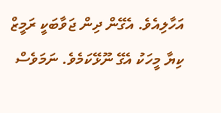އަހާލިއެވެ. އެގޭން ދިން ޖަވާބަކީ ރަމީޒް ކިޔާ މީހަކު އެގޭ ނޫޅޭކަމެވެ. ނަމަވެސް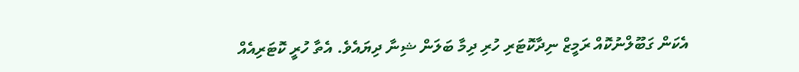އެކަން ގަބޫލްނުކޮއް ރަމީޒް ނިދާކޮޓަރި ހުރި ދިމާ ބަލަން ޝިނާ ދިޔައެވެ. އެތާ ހުރީ ކޮޓަރިއެއް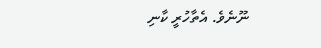ނޫނެވެ. އެތާހުރީ ކާނި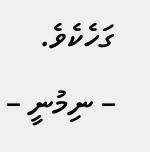ގަހެކެވެ.
– ނިމުނީ –